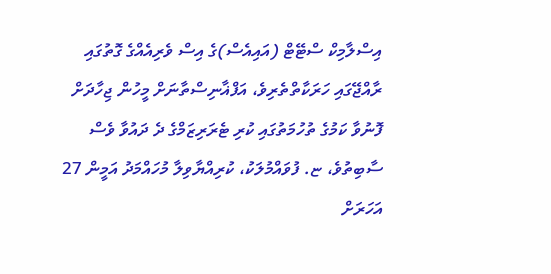އިސްލާމިކް ސްޓޭޓް (އައިއެސް)ގެ އިސް ވެރިއެއްގެ ގޮތުގައި ރާއްޖޭގައި ހަރަކާތްތެރިވެ، އަފްޣާނިސްތާނަށް މީހުން ޖިހާދަށް ފޮނުވާ ކަމުގެ ތުހުމަތުގައި ކުރި ޓެރަރިޒަމްގެ ދެ ދައުވާ ވެސް ސާބިތުވެ، ޏ. ފުވައްމުލަކު، ކުރިއްޔާވިލާ މުހައްމަދު އަމީން 27 އަހަރަށް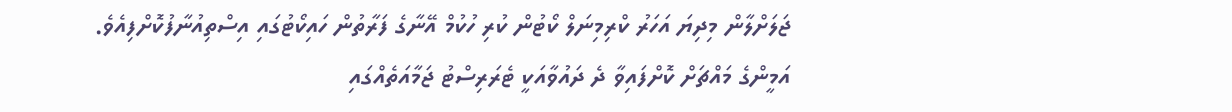ޖަލަށްލާން މިދިޔަ އަހަރު ކްރިމިނަލް ކޯޓުން ކުރި ހުކުމް އޭނާގެ ފަރާތުން ހައިކޯޓުގައި އިސްތިއުނާފުކޮށްފިއެވެ.
އަމީންގެ މައްޗަށް ކޮށްފައިވާ ދެ ދައުވާއަކީ ޓެރަރިސްޓު ޖަމާއަތެއްގައި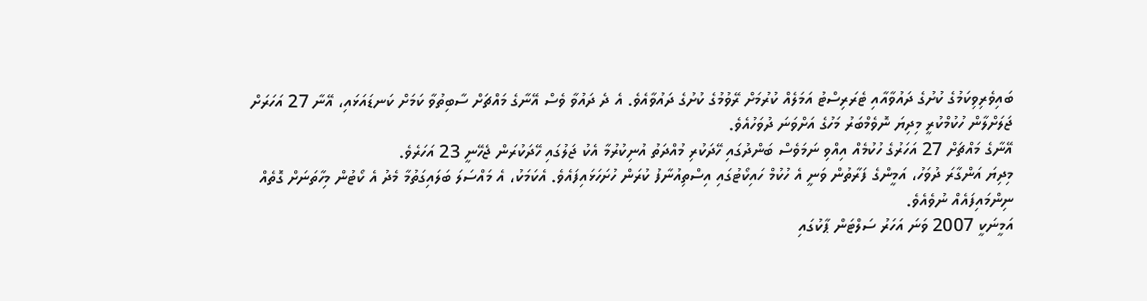ބައިވެރިވިކަމުގެ ކުށުގެ ދައުވާއާއި ޓެރަރިސްޓު އަމަލެއް ކުރުމަށް ރޭވުމުގެ ކުށުގެ ދައުވާއެވެ. އެ ދެ ދައުވާ ވެސް އޭނާގެ މައްޗަށް ސާބިތުވާ ކަމަށް ކަނޑައަޅައި، އޭނާ 27 އަހަރަށް ޖަލަށްލާން ހުކުމްކުރީ މިދިޔަ ނޮވެމްބަރު މަހުގެ އަށްވަނަ ދުވަހުއެވެ.
އޭނާގެ މައްޗަށް 27 އަހަރުގެ ހުކުމެއް އިއްވި ނަމަވެސް ބަންދުގައި ހޭދަކުރި މުއްދަތު އުނިކުރުމާ އެކު ޖަލުގައި ހޭދަކުރަން ޖެހޭނީ 23 އަހަރެވެ.
މިދިޔަ އަންގާރަ ދުވަހު، އަމީންގެ ފަރާތުން ވަނީ އެ ހުކުމް ހައިކޯޓުގައި އިސްތިއުނާފު ކުރަން ހުށަހަޅައިފައެވެ. އެކަމަކު، އެ މައްސަލަ ބަލައިގަތުމާ މެދު އެ ކޯޓުން މިހާތަނަށް ގޮތެއް ނިންމައިފައެއް ނުވެއެވެ.
އަމީނަކީ 2007 ވަނަ އަހަރު ސަލްޓަން ޕާކުގައި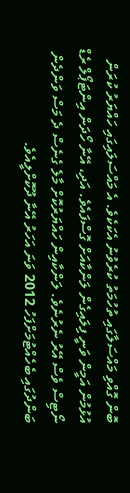ބޮން ގޮއްވި މައްސަލާގައި ތުހުމަތު ކުރެވުނު އެކަކެވެ. އެ މައްސަލައިގައި ހައްޔަރު ކުރަން އުޅުމުން އަމީން ވަނީ ފިލައިގެން ލަންކާއަށް ގޮސްފައެވެ. އަދި، އޭނާ ހޯދަން އިންޓަޕޯލް ރެޑް ނޯޓިސް ވެސް އޭރު ނެރުނެވެ. ލަންކާއިން ހައްޔަރުކޮށް މާލެ ގެނެސް ދެ މަސް ވަންދެން ބަންދުގައި ބެހެއްޓުމަށްފަހު 2012 ވަނަ އަހަރު އޭނާ ދޫކޮށްލީއެވެ.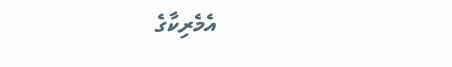އެމެރިކާގެ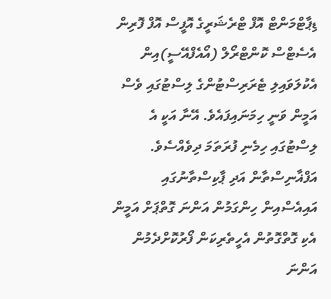ޑިޕާޓްމަންޓް އޮފް ޓްރެޝަރީގެ އޮފީސް އޮފް ފޮރިން އެސެޓްސް ކޮންޓްރޯލް (އޯއެފްއޭސީ)އިން އެކުލަވައިލި ޓެރަރިސްޓުންގެ ލިސްޓުގައި ވެސް އަމީން ވަނީ ހިމަނައިފައެވެ. އޭނާ އަކީ އެ ލިސްޓުގައި ހިމެނި ފުރަތަމަ ދިވެއްސެވެ.
އަފްޣާނިސްތާން އަދި ޕާކިސްތާނުގައި އައިއެސްއިން ހިންގަމުން އަންނަ ގޮތްޕަށް އަމީން އެކި ގޮތްގޮތުން އެހީތެރިކަން ފޯރުކޮށްދެމުން އަންނަ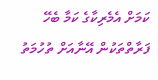ކަމަށް އެމެރިކާގެ ކަމާ ބެހޭ ފަރާތްތަކުން އޭނާއަށް ތުހުމަތު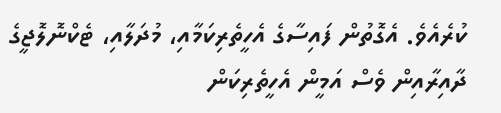ކުރެއެވެ. އެގޮތުން ފައިސާގެ އެހީތެރިކަމާއި، މުދަލާއި، ޓެކްނޮލޮޖީގެ ދާއިރާއިން ވެސް އަމީން އެހީތެރިކަން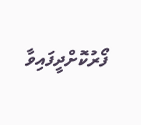ފޯރުކޮށްދީފައިވާ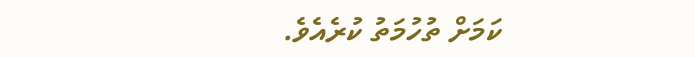ކަމަށް ތުހުމަތު ކުރެއެވެ.